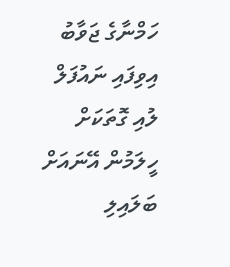ހަމްނާގެ ޖަވާބު އިވިފައި ނައުފަލް ލުއި ގޮތަކަށް ހީލަމުން އޭނައަށް ބަލައިލި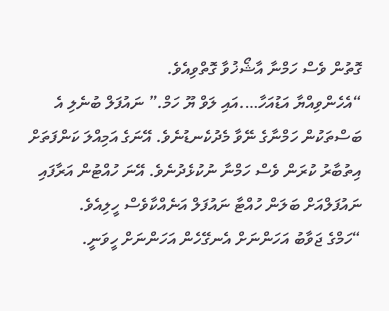ގޮތުން ވެސް ހަމްނާ އާޝޯޚުވާ ގޮތްވިއެވެ.
“އެހެންވިއްޔާ އަޑުއަހާ….އައި ލަވް ޔޫ ހަމް.” ނައުފަލް ބުނެލި އެ ބަސްތަކުން ހަމްނާގެ ނޭވާ މެދުކެނޑުނެވެ. އޭނަގެ އަމިއްލަ ކަންފަތަށް އިތުބާރު ކުރަން ވެސް ހަމްނާ ނުކުޅެދުނެވެ. އޭނަ ހުއްޓުން އަރާފައި ނައުފަލްއަށް ބަލަން ހުއްޓާ ނައުފަލް އަނެއްކާވެސް ހީލިއެވެ.
“ހަމްގެ ޖަވާބު އަހަންނަށް އެނގޭހެން އަހަންނަށް ހީވަނީ.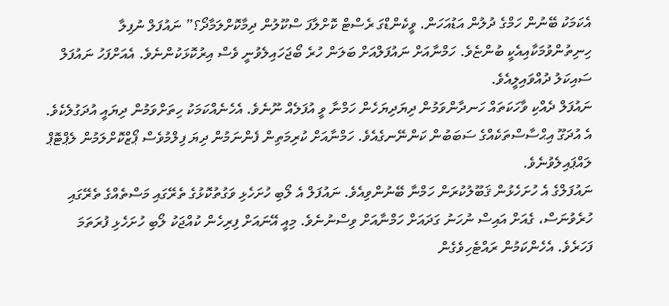އެކަމަކު ބޭނުން ހަމްގެ ދުލުން އަޑުއަހަން. ވީކެންޑްގަ ރެސްޓް ކޮށްލާފަ ސްކޫލުން ދިމާކޮށްލަމާދޯ؟” ނައުފަލް ނުފިލާ ހިނިތުންވުމަކާއިއެކީ ބުންޏެވެ. ހަމްނާއަށް ނައުފަލްއަށް ބަލަން ހުރެ ބޯޖަހައިލެވުނީ ވެސް އިރުކޮޅަކުންނެވެ. އެއަށްފަހު ނައުފަލް ސައިކަލު ދުއްވައިލީއެވެ.
ނައުފަލް ދެއްކި ވާހަކަތައް ހަނދާންވަމުން ދިޔަދިޔަހެން ހަމްނާ ވީ އުފަލެއް ނޫނެވެ. އެހެނެއްކަމަކު ހިތަށްވަމުން ދިޔައީ އުދަގުލެކެވެ. އެ އުދަގޫ އިޙްސާސްތަކެއްގެ ސަބަބުން ކަންނޭނގެއެވެ. ހަމްނާއަށް ކުރިމަތިން ފެންނަމުން ދިޔަ ފިލްމުވެސް ޕޯޒްކޮށްލަމުން ލެޕްޓޮޕް ލައްޕައިލެވުނެވެ.
ނައުފަލްގެ އެ ހުށަހެޅުން ޤަބޫލުކުރަން ހަމްނާ ބޭނުންވިއެވެ. ނައުފަލް އެ ލޯބި ހުށަހެޅި ވަގުތުކޮޅުގެ ތެރޭގައި މަސްތެއްގެ ތެރޭގައި ހުރެވުނަސް، ގެއަށް އައިސް ނުހަނު ގަދައަށް ހަމްނާއަށް ވިސްނުނެވެ. މިއީ އޭނައަށް ފިރިހެން ކުއްޖަކު ލޯބި ހުށަހެޅި ފުރަތަމަ ފަހަރެވެ. އެހެންކަމުން ރައްޓެހިވެގެން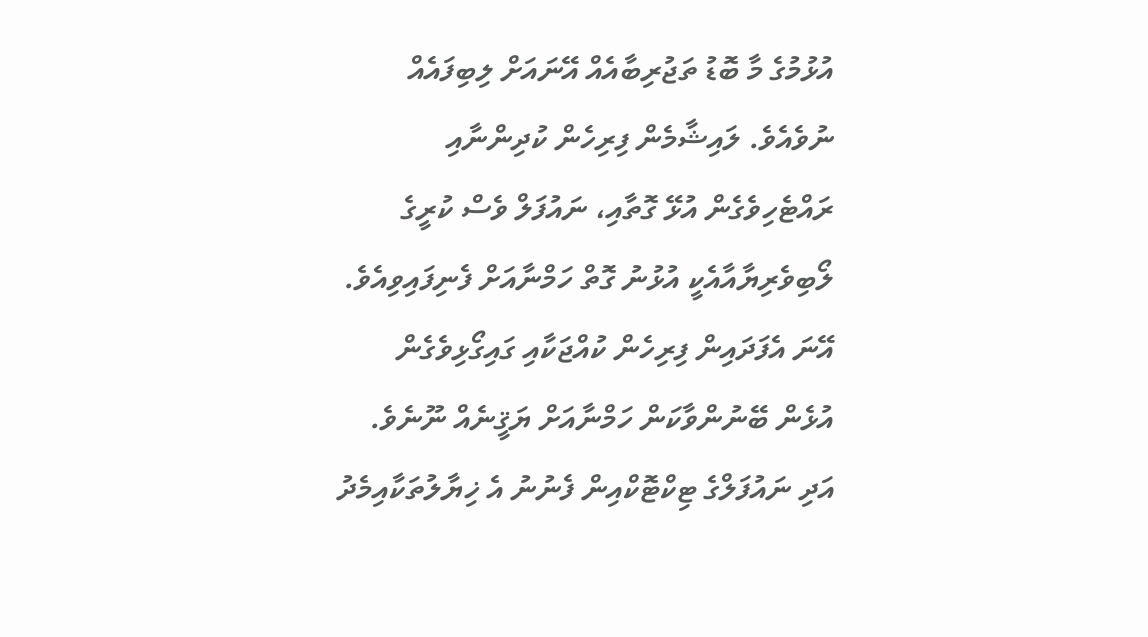އުޅުމުގެ މާ ބޮޑު ތަޖުރިބާއެއް އޭނައަށް ލިބިފައެއް ނުވެއެވެ. ލައިޝާމެން ފިރިހެން ކުދިންނާއި ރައްޓެހިވެގެން އުޅޭ ގޮތާއި، ނައުފަލް ވެސް ކުރީގެ ލޯބިވެރިޔާއާއެކީ އުޅުނު ގޮތް ހަމްނާއަށް ފެނިފައިވިއެވެ. އޭނަ އެފަދައިން ފިރިހެން ކުއްޖަކާއި ގައިގޯޅިވެގެން އުޅެން ބޭނުންވާކަން ހަމްނާއަށް ޔަޤީނެއް ނޫނެވެ. އަދި ނައުފަލްގެ ޓިކްޓޮކްއިން ފެނުނު އެ ޚިޔާލުތަކާއިމެދު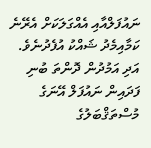ނައުފަލްއާއި އެއްގަލަކަށް އެރޭނެ ކަމާއިމެދު ޝައްކު އުފެދުނެވެ. އަދި އަމުދުން ދޮންތަ ބުނި ފަދައިން ނައުފަލް އޭނަގެ މުސްތަޤްބަލުގެ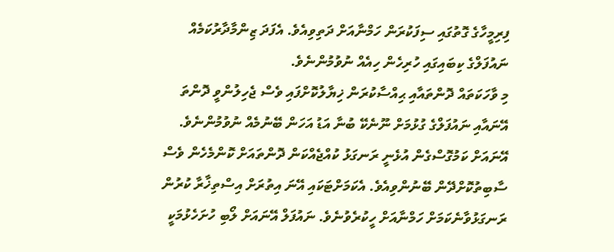ފިރިމީހާގެ ގޮތުގައި ސިފަކުރަން ހަމްނާއަށް ދަތިވިއެވެ. އެފަދަ ޒިންމާދާރުކަމެއް ނައުފަލްގެ ކިބައިގައި ހުރިހެން ހިއެއް ނުވުމުންނެވެ.
މި ވާހަކަތައް ދޮންތައާއި ޙިއްސާކުރަން ޚިޔާލުކޮށްފައި ވެސް ޖެހިލުންވީ ދޮންތަ އޭނައާއި ނައުފަލްގެ ގުޅުމަށް ނޫނެކޭ ބުނާ އަޑު އަހަން ބޭނުމެއް ނުވުމުންނެވެ. އޭނައަށް ކަމުގޮސްގެން އުޅެނީ ރަނގަޅު ކުއްޖެއްކަން ދޮންތައަށް ކޮންމެހެން ވެސް ސާބިތުކޮށްދޭން ބޭނުންވިއެވެ. އެކަމަށްޓަކައި އޭނަ އިތުރަށް އިސްތިޚާރާ ކުރުން ރަނގަޅުވާނެކަމަށް ހަމްނާއަށް ހީކުރެވުނެވެ. ނައުފަލް އޭނައަށް ލޯބި ހުށަހެޅުމަކީ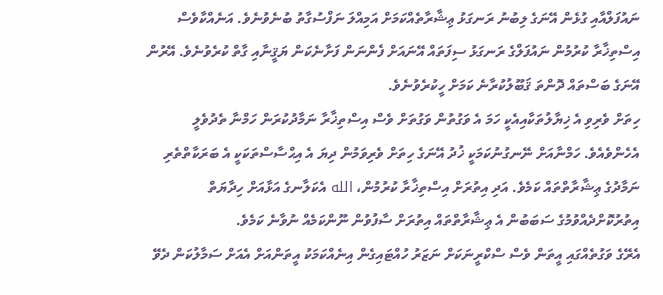ނައުފަލްއާއި ގުޅެން އޭނަގެ ލިބުނު ރަނގަޅު ޢިޝާރާތެއްކަމަށް އަމިއްލަ ނަފްސުގާތު ބުނެވުނެވެ. އަނެއްކާވެސް އިސްތިޚާރާ ކުރުމުން ނައުފަލްގެ ރަނގަޅު ސިފަތައް އޭނައަށް ފެންނަން ފަށާނެކަން ޔަޤީނާއި ގާތް ކުރެވުނެވެ. އޭރުން އޭނަގެ ބަސްތައް ދޮންތަ ޤަބޫލުކުރާނެ ކަމަށް ހީކުރެވުނެވެ.
ހިތަށް ވެރިވި އެ ޚިޔާލުތަކާއިއެކީ ހަމަ އެ ވަގުތުން ވަގުތަށް ވެސް އިސްތިޚާރާ ނަމާދުކުރަން ހަމްނާ ތެދުވެލީ އެހެންވެއެވެ. ހަމްނާއަށް ނޭނގުނުކަމަކީ ޚުދު އޭނަގެ ހިތަށް ވެރިވަމުން ދިޔަ އެ އިޙްސާސްތަކަކީ އެ ބަރަކާތްތެރި ނަމާދުގެ ޢިޝާރާތްތައް ކަމެވެ. އަދި އިތުރަށް އިސްތިޚާރާ ކުރުމުން، الله އެކަލާނގެ އަޅާއަށް ހިދާޔަތް އިތުރުކޮށްދެއްވުމުގެ ސަބަބުން އެ ޢިޝާރާތްތައް އިތުރަށް ސާފުވުން ނޫންކަމެއް ނުވާނެ ކަމެވެ.
އެރޭގެ ވަގުތެއްގައި އީތަން ވެސް ސްކްރީނަކަށް ނަޒަރު ހުއްޓައިގެން އިނެއްކަމަކު އީތަންއަށް އެއަށް ސަމާލުކަން ދެވޭ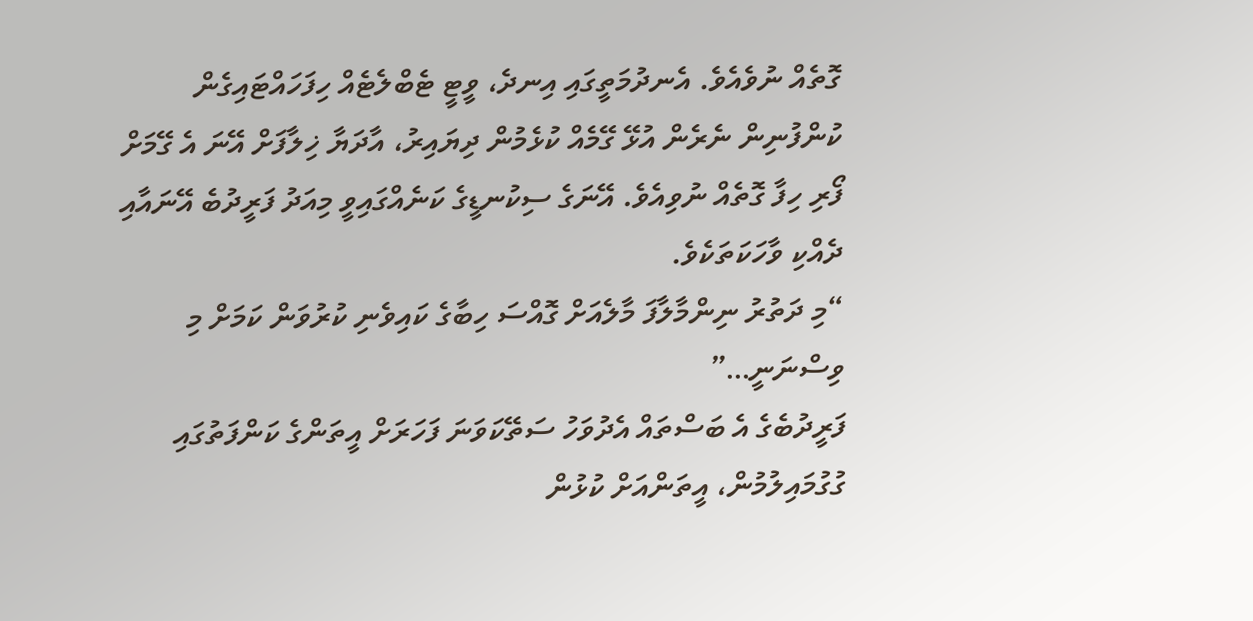ގޮތެއް ނުވެއެވެ. އެނދުމަތީގައި އިނދެ، ވީޓީ ޓެބްލެޓެއް ހިފަހައްޓައިގެން ކުންފުނިން ނެރެން އުޅޭ ގޭމެއް ކުޅެމުން ދިޔައިރު، އާދަޔާ ޚިލާފަށް އޭނަ އެ ގޭމަށް ފޯރި ހިފާ ގޮތެއް ނުވިއެވެ. އޭނަގެ ސިކުނޑީގެ ކަނެއްގައިވީ މިއަދު ފަރީދުބެ އޭނައާއި ދެއްކި ވާހަކަތަކެވެ.
“މި ދަތުރު ނިންމާލާފަ މާލެއަށް ގޮއްސަ ހިބާގެ ކައިވެނި ކުރުވަން ކަމަށް މި ވިސްނަނީ…”
ފަރީދުބެގެ އެ ބަސްތައް އެދުވަހު ސަތޭކަވަނަ ފަހަރަށް އީތަންގެ ކަންފަތުގައި ގުގުމައިލުމުން، އީތަންއަށް ކުޅުން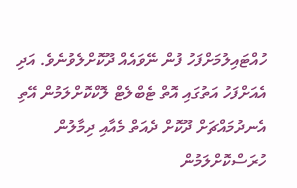ހުއްޓައިލުމަށްފަހު ފުން ނޭވައެއް ދޫކޮށްލެވުނެވެ. އަދި އެއަށްފަހު އަތުގައި އޮތް ޓެބްލެޓް ލޮކްކޮށްލަމުން އޭތި އެނދުމައްޗަށް ދޫކޮށް ދެއަތް މެއާއި ދިމާލުން ހުރަސްކޮށްލަމުން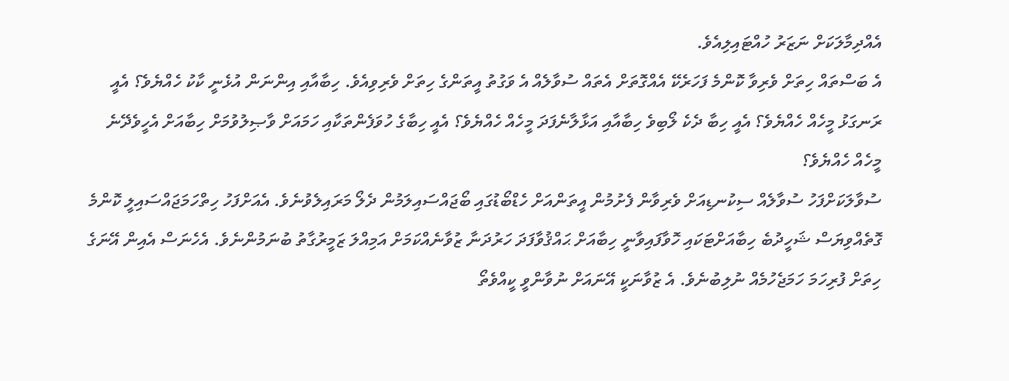އެއްދިމާލަކަށް ނަޒަރު ހުއްޓައިލިއެވެ.
އެ ބަސްތައް ހިތަށް ވެރިވާ ކޮންމެ ފަހަރެކޭ އެއްގޮތަށް އެތައް ސުވާލެއް އެ ވަގުތު އީތަންގެ ހިތަށް ވެރިވިއެވެ. ހިބާއާއި އިންނަން އުޅެނީ ކާކު ހެއްޔެވެ؟ އެއީ ރަނގަޅު މީހެއް ހެއްޔެވެ؟ އެއީ ހިބާ ދެކެ ލޯބިވެ ހިބާއާއި އަޅާލާނެފަދަ މީހެއް ހެއްޔެވެ؟ އެއީ ހިބާގެ ހުވަފެންތަކާއި ހަމައަށް ވާޞިލުވުމަށް ހިބާއަށް އެހީވެދޭނެ މީހެއް ހެއްޔެވެ؟
ސުވާލަކަށްފަހު ސުވާލެއް ސިކުނޑިއަށް ވެރިވާން ފެށުމުން އީތަންއަށް ހެޑްބޯޑުގައި ބޯޖައްސައިލަމުން ދެލޯ މަރައިލެވުނެވެ. އެއަށްފަހު ހިތްހަމަޖައްސައިލީ ކޮންމެ ގޮތެއްވިޔަސް ޝަހީދުބެ ހިބާއަށްޓަކައި ހޮވާފައިވާނީ ހިބާއަށް ޙައްޤުވާފަދަ ހަރުދަނާ ޒުވާނެއްކަމަށް އަމިއްލަ ޒަމީރުގާތު ބުނަމުންނެވެ. އެހެނަސް އެއިން އޭނަގެ ހިތަށް ފުރިހަމަ ހަމަޖެހުމެއް ނުލިބުނެވެ. އެ ޒުވާނަކީ އޭނައަށް ނުވާންވީ ކީއްވެތޯ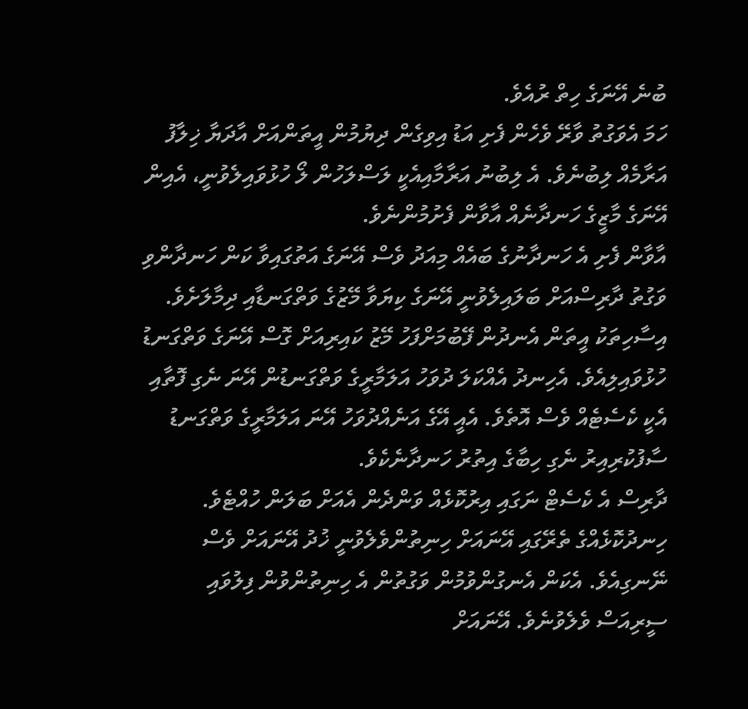ބުނެ އޭނަގެ ހިތް ރުއެވެ.
ހަމަ އެވަގުތު ވާރޭ ވެހެން ފެށި އަޑު އިވިގެން ދިޔުމުން އީތަންއަށް އާދަޔާ ޚިލާފު އަރާމެއް ލިބުނެވެ. އެ ލިބުނު އަރާމާއިއެކީ ލަސްލަހުން ލޯ ހުޅުވައިލެވުނީ، އެއިން އޭނަގެ މާޒީގެ ހަނދާނެއް އާވާން ފެށުމުންނެވެ.
އާވާން ފެށި އެ ހަނދާނުގެ ބައެއް މިއަދު ވެސް އޭނަގެ އަތުގައިވާ ކަން ހަނދާންވި ވަގުތު ދާރިސްއަށް ބަލައިލެވުނީ އޭނަގެ ކިޔަވާ މޭޒުގެ ވަތްގަނޑާއި ދިމާލަށެވެ. އިސާހިތަކު އީތަން އެނދުން ފޭބުމަށްފަހު މޭޒު ކައިރިއަށް ގޮސް އޭނަގެ ވަތްގަނޑު ހުޅުވައިލިއެވެ. އެހިނދު އެއްކަލަ ދުވަހު އަލަމާރީގެ ވަތްގަނޑުން އޭނަ ނެގި ފޮތާއި އެކީ ކެސެޓެއް ވެސް އޮތެވެ. އެއީ އޭގެ އަނެއްދުވަހު އޭނަ އަލަމާރީގެ ވަތްގަނޑު ސާފުކުރިއިރު ނެގި ހިބާގެ އިތުރު ހަނދާނެކެވެ.
ދާރިސް އެ ކެސެޓް ނަގައި އިރުކޮޅެއް ވަންދެން އެއަށް ބަލަން ހުއްޓެވެ. ހިނދުކޮޅެއްގެ ތެރޭގައި އޭނައަށް ހިނިތުންވެލެވުނީ ޚުދު އޭނައަށް ވެސް ނޭނގިއެވެ. އެކަން އެނގުންވުމުން ވަގުތުން އެ ހިނިތުންވުން ފިލުވައި ސީރިއަސް ވެލެވުނެވެ. އޭނައަށް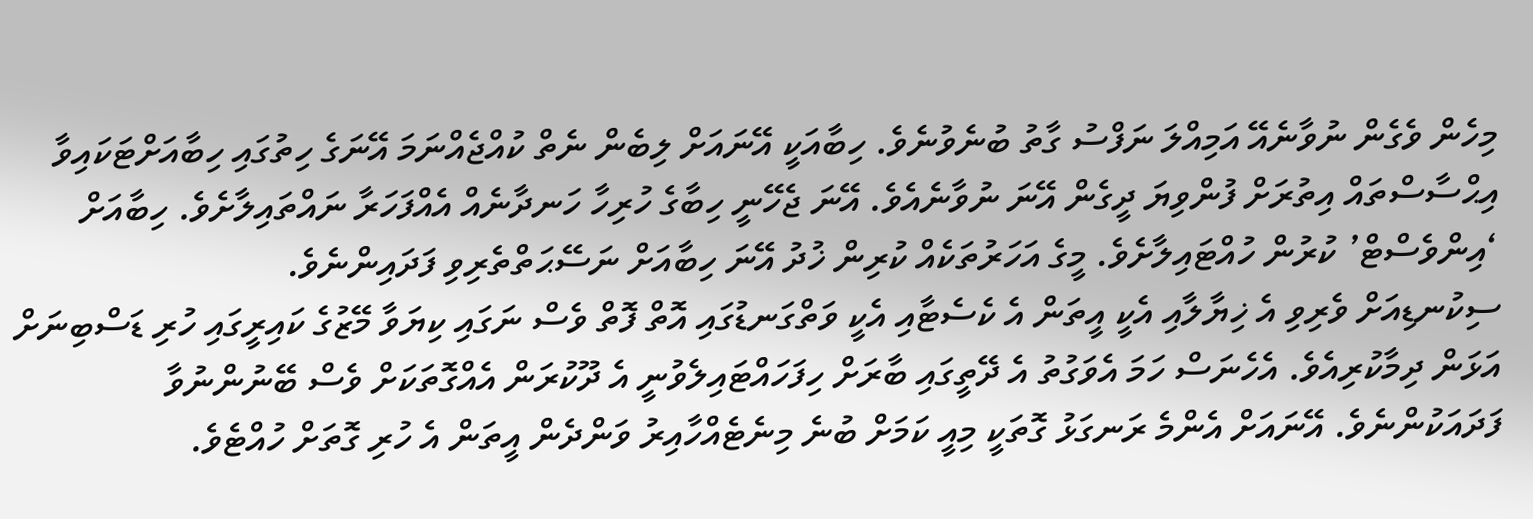މިހެން ވެގެން ނުވާނެއޭ އަމިއްލަ ނަފްސު ގާތު ބުނެވުނެވެ. ހިބާއަކީ އޭނައަށް ލިބެން ނެތް ކުއްޖެއްނަމަ އޭނަގެ ހިތުގައި ހިބާއަށްޓަކައިވާ އިޙްސާސްތައް އިތުރަށް ފުންވިޔަ ދީގެން އޭނަ ނުވާނެއެވެ. އޭނަ ޖެހޭނީ ހިބާގެ ހުރިހާ ހަނދާނެއް އެއްފަހަރާ ނައްތައިލާށެވެ. ހިބާއަށް ‘އިންވެސްޓް’ ކުރުން ހުއްޓައިލާށެވެ. މީގެ އަހަރުތަކެއް ކުރިން ޚުދު އޭނަ ހިބާއަށް ނަސޭޙަތްތެރިވި ފަދައިންނެވެ.
ސިކުނޑިއަށް ވެރިވި އެ ޚިޔާލާއި އެކީ އީތަން އެ ކެސެޓާއި އެކީ ވަތްގަނޑުގައި އޮތް ފޮތް ވެސް ނަގައި ކިޔަވާ މޭޒުގެ ކައިރީގައި ހުރި ޑަސްބިނަށް އަޅަން ދިމާކުރިއެވެ. އެހެނަސް ހަމަ އެވަގުތު އެ ދޭތީގައި ބާރަށް ހިފަހައްޓައިލެވުނީ އެ ދޫކުރަން އެއްގޮތަކަށް ވެސް ބޭނުންނުވާ ފަދައަކުންނެވެ. އޭނައަށް އެންމެ ރަނގަޅު ގޮތަކީ މިއީ ކަމަށް ބުނެ މިނެޓެއްހާއިރު ވަންދެން އީތަން އެ ހުރި ގޮތަށް ހުއްޓެވެ.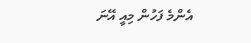އެންމެ ފަހުން މިއީ އޭނަ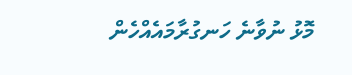މޮޅު ނުވާނެ ހަނގުރާމައެއްހެން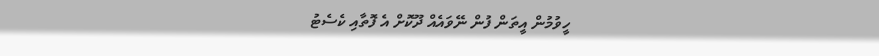ހީވުމުން އީތަން ފުން ނޭވައެއް ދޫކޮށް އެ ފޮތާއި ކެސެޓު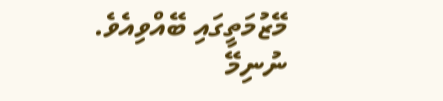މޭޒުމަތީގައި ބޭއްވިއެވެ.
ނުނިމޭ